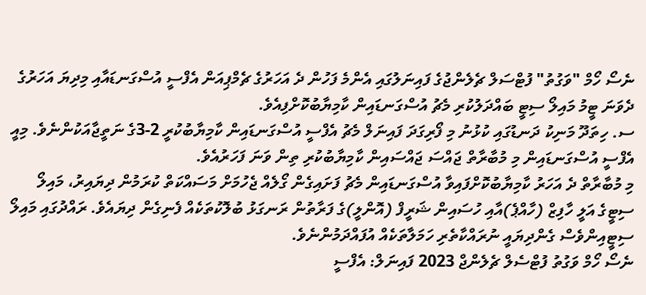ނެސޯ ހޯމް "ވަގުތު" ފުޓްސަލް ޗެލެންޖުގެ ފައިނަލުގައި އެންމެ ފަހުން ދެ އަހަރުގެ ޗެމްޕިއަން އެފްސީ އުސްގަނޑައާއި މިދިޔަ އަހަރުގެ ދެވަނަ ޓީމު މައިލޯ ސިޓީ ބައްދަލުކުރި މެޗު އުސްގަނޑައިން ކާމިޔާބުކޮށްފިއެވެ.
ސ. ހިތަދޫ މަނިކު ދަނޑުގައި ކުޅުނު މި ފޯރިގަދަ ފައިނަލް މެޗު އެފްސީ އުސްގަނޑައިން ކާމިޔާބުކުރީ 2-3ގެ ނަތީޖާއަކުންނެވެ. މިއީ އެފްސީ އުސްގަނޑައިން މި މުބާރާތް ޖައްސަ ޖައްސައިން ކާމިޔާބުކުރި ތިން ވަނަ ފަހަރުއެވެ.
މި މުބާރާތް ދެ އަހަރު ކާމިޔާބުކޮށްފައިވާ އުސްގަނޑައިން މެޗު ފަށައިގެން ގޯލެއް ޖެހުމަށް މަސައްކަތް ކުރަމުން ދިޔައިރު، މައިލޯ ސިޓީގެ އަލީ ހާފިޒް (ހާއްޕެ)އާއި ހުސައިން ޝަރީފް (އޮންލީ)ގެ ފަރާތުން ރަނގަޅު ބުލޮކުތަކެއް ފެނިގެން ދިޔައެވެ. ރައްދުގައި މައިލޯ ސިޓީއިންވެސް ގެންދިޔައީ ނުރައްކާތެރި ހަމަލާތަކެއް އުފައްދަމުންނެވެ.
ނެސޯ ހޯމް ވަގުތު ފުޓްސެލް ޗެލެންޖް 2023 ފައިނަލް: އެފްސީ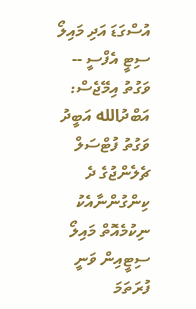އުސްގަޑަ އަދި މައިލޯ ސިޓީ އެފްސީ -- ވަގުތު އިމޭޖެސް: އަބްދުالله އަބީދު
ވަގުތު ފުޓްސަލް ޗެލެންޖުގެ ދެ ކިންގުންނާއެކު ނިކުމެއޮތް މައިލޯ ސިޓީއިން ވަނީ ފުރަތަމަ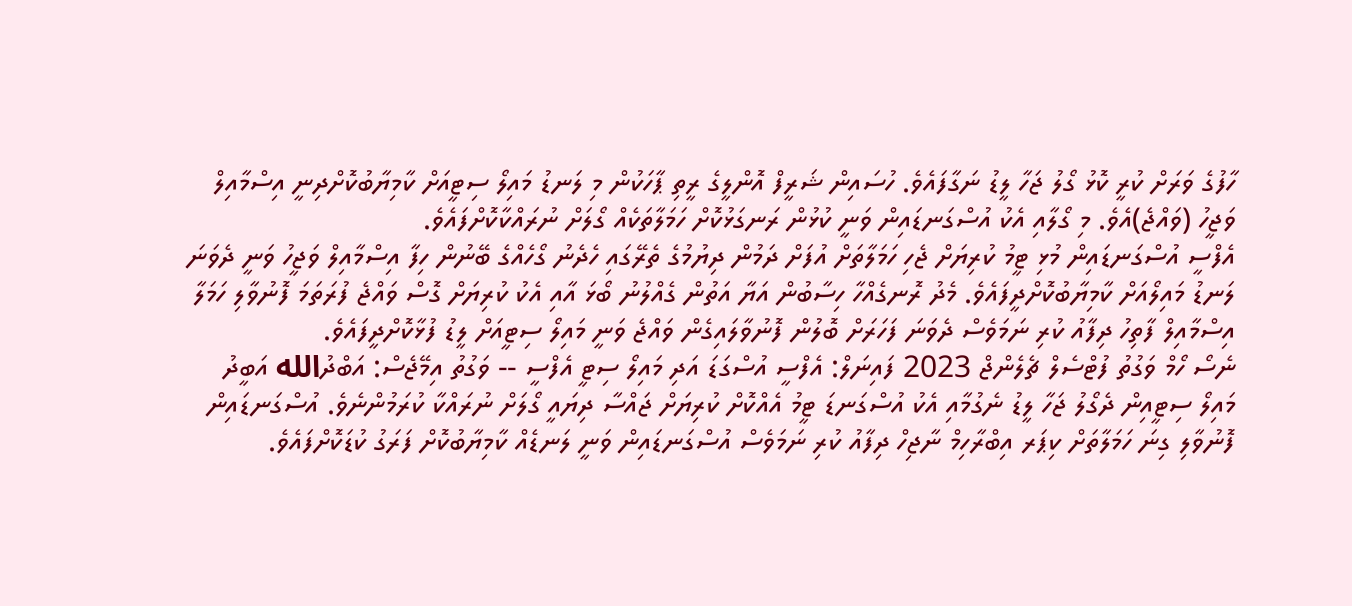ހާފުގެ ވަރަށް ކުރީ ކޮޅު ގޯލު ޖަހާ ލީޑު ނަގާފައެވެ. ހުސައިން ޝަރީފް އޮންލީގެ ރީތި ޕާހަކުން މި ލަނޑު މައިލޯ ސިޓީއަށް ކާމިޔާބުކޮށްދިނީ އިސްމާއިލް ވަޖީހު (ވައްޖެ)އެވެ. މި ގޯލާއި އެކު އުސްގަނޑައިން ވަނީ ކުޅުން ރަނގަޅުކޮށް ހަމަލާތަކެއް ގޯލަށް ނުރައްކާކޮށްފައެވެ.
އެފްސީ އުސްގަނޑައިން މުޅި ޓީމު ކުރިޔަށް ޖެހި ހަމަލާތަށް އުފަށް ދަމުން ދިޔުމުގެ ތެރޭގައި ހެދެނު ގޯހެއްގެ ބޭނުން ހިފާ އިސްމާއިލް ވަޖީހު ވަނީ ދެވަނަ ލަނޑު މައިލޯއަށް ކާމިޔާބުކޮށްދީފައެވެ. މެދު ރޮނގެއްހާ ހިސާބުން އަޔާ އަތުން ގެއްލުނު ބޯޅަ އާއި އެކު ކުރިޔަށް ގޮސް ވައްޖެ ފުރަތަމަ ފޮނުވާލި ހަމަލާ އިސްމާއިލް ފާތިހު ދިފާއު ކުރި ނަމަވެސް ދެވަނަ ފަހަރަށް ބޮލުން ފޮނުވާލައިގެން ވައްޖެ ވަނީ މައިލޯ ސިޓީއަށް ލީޑު ފުޅާކޮށްދީފައެވެ.
ނެސޯ ހޯމް ވަގުތު ފުޓްސެލް ޗެލެންޖް 2023 ފައިނަލް: އެފްސީ އުސްގަޑަ އަދި މައިލޯ ސިޓީ އެފްސީ -- ވަގުތު އިމޭޖެސް: އަބްދުالله އަބީދު
މައިލޯ ސިޓީއިން ދެގޯލު ޖަހާ ލީޑު ނެގުމާއި އެކު އުސްގަނޑަ ޓީމު އެއްކޮށް ކުރިޔަށް ޖައްސާ ދިޔައީ ގޯލަށް ނުރައްކާ ކުރަމުންނެވެ. އުސްގަނޑައިން ފޮނުވާލި ގިނަ ހަމަލާތަށް ކިޕަރ އިބްރާހިމް ނާޖިހް ދިފާއު ކުރި ނަމަވެސް އުސްގަނޑައިން ވަނީ ލަނޑެއް ކާމިޔާބުކޮށް ފަރަގު ކުޑަކޮށްފައެވެ.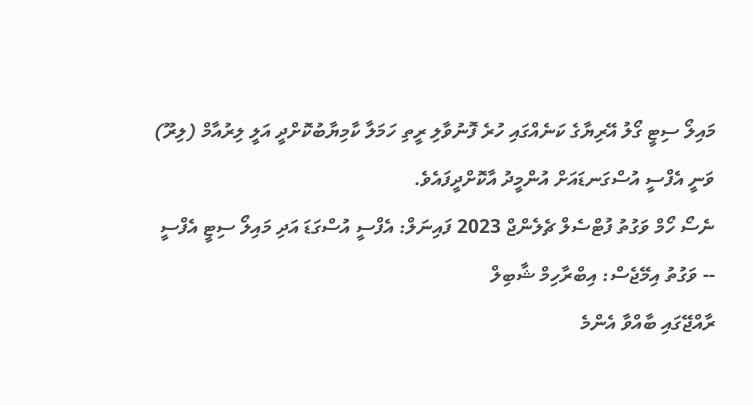މައިލޯ ސިޓީ ގޯލު އޭރިޔާގެ ކަނެއްގައި ހުރެ ފޮނުވާލި ރީތި ހަމަލާ ކާމިޔާބުކޮށްދީ އަލީ ލިރުއާމް (ލިރޫ) ވަނީ އެފްސީ އުސްގަނޑައަށް އުންމީދު އާކޮށްދީފައެވެ.
ނެސޯ ހޯމް ވަގުތު ފުޓްސެލް ޗެލެންޖް 2023 ފައިނަލް: އެފްސީ އުސްގަޑަ އަދި މައިލޯ ސިޓީ އެފްސީ -- ވަގުތު އިމޭޖެސް: އިބްރާހިމް ޝާބިލް
ރާއްޖޭގައި ބާއްވާ އެންމެ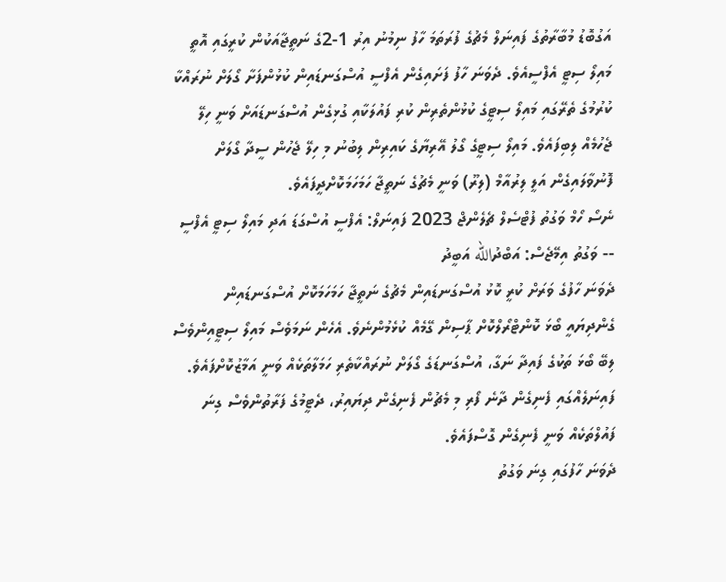އަގުބޮޑު މުބާރާތުގެ ފައިނަލް މެޗުގެ ފުރަތަމަ ހާފު ނިމުނު އިރު 1-2ގެ ނަތީޖާއަކުން ކުރީގައި އޮތީ މައިލޯ ސިޓީ އެފްސީއެވެ. ދެވަނަ ހާފު ފަށައިގެން އެފްސީ އުސްގަނޑައިން ކުޅުންފަށާ ގޯލަށް ނުރައްކާ ކުރުމުގެ ތެރޭގައި މައިލޯ ސިޓީގެ ކުޅުންތެރިން ކުރި ފައުލަކާއި ގުޅިގެން އުސްގަނޑައަށް ވަނީ ހިލޭ ޖެހުމެއް ލިބިފައެވެ. މައިލޯ ސިޓީގެ ގޯލު އޭރިޔާގެ ކައިރިން ލިބުނު މި ހިލޭ ޖެހުން ސީދާ ގޯލަށް ފޮނުވާލައިގެން އަލީ ލިރުއާމް (ލިރޫ) ވަނީ މެޗުގެ ނަތީޖާ ހަމަހަމަކޮށްދީފައެވެ.
ނެސޯ ހޯމް ވަގުތު ފުޓްސެލް ޗެލެންޖް 2023 ފައިނަލް: އެފްސީ އުސްގަޑަ އަދި މައިލޯ ސިޓީ އެފްސީ -- ވަގުތު އިމޭޖެސް: އަބްދުالله އަބީދު
ދެވަނަ ހާފުގެ ވަރަށް ކުރީ ކޮޅު އުސްގަނޑައިން މެޗުގެ ނަތީޖާ ހަމަހަމަކޮށް އުސްގަނޑައިން ގެންދިޔައީ ބޯޅަ ކޮންޓްރޯލްކޮށް ޕާސިން ގޭމެއް ކުޅެމުންނެވެ. އެހެން ނަމަވެސް މައިލޯ ސިޓީއިންވެސް ލިބޭ ބޯޅަ ތަކުގެ ފައިދާ ނަގާ، އުސްގަނޑަގެ ގޯލަށް ނުރައްކާތެރި ހަމަލާތަކެއް ވަނީ އަމާޒުކޮށްފައެވެ. ފައިނަލެއްގައި ފެނިގެން ދާނެ ފޯރި މި މެޗުން ފެނިގެން ދިޔައިރު، ދެޓީމުގެ ފަރާތުންވެސް ގިނަ ފައުލްތަކެއް ވަނީ ފެނިގެން ގޮސްފައެވެ.
ދެވަނަ ހާފުގައި ގިނަ ވަގުތު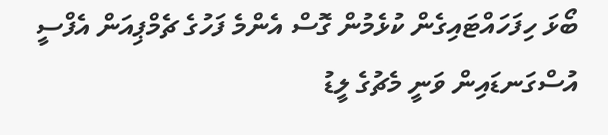ބޯޅަ ހިފަހައްޓައިގެން ކުޅެމުން ގޮސް އެންމެ ފަހުގެ ޗެމްޕިއަން އެފްސީ އުސްގަނޑައިން ވަނީ މެޗުގެ ލީޑު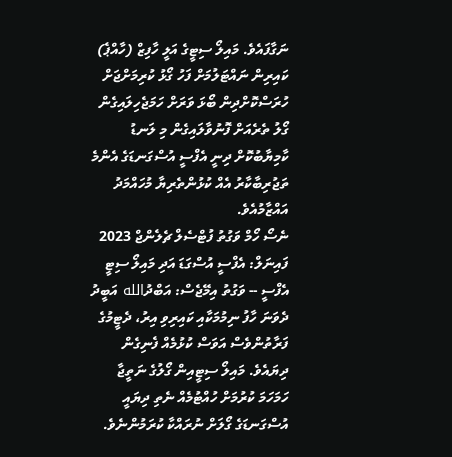ނަގާފައެވެ. މައިލޯ ސިޓީގެ އަލީ ހާފިޒް (ހާއްޕެ) ކައިރިން ނައްޓަލުމަށް ފަހު ގޯޅު ކުރިމަށްޖަށް ހުރަސްކޮށްދިން ބޯޅަ ވަރަށް ހަމަޖެހިލައިގެން ގޯލު ތެރެއަށް ފޮނުވާލައިގެން މި ލަނޑު ކާމިޔާބުކޮށް ދިނީ އެފްސީ އުސްގަނޑަގެ އެންމެ ތަޖުރިބާކާރު އެއް ކުޅުންތެރިޔާ މުހައްމަދު އައްޒާމުއެވެ.
ނެސޯ ހޯމް ވަގުތު ފުޓްސެލް ޗެލެންޖް 2023 ފައިނަލް: އެފްސީ އުސްގަޑަ އަދި މައިލޯ ސިޓީ އެފްސީ -- ވަގުތު އިމޭޖެސް: އަބްދުالله އަބީދު
ދެވަނަ ހާފު ނިމުމަކާއި ކައިރިވި އިރު، ދެޓީމުގެ ފަރާތުންވެސް އަވަސް ކުޅުމެއް ފެނިގެން ދިޔައެވެ. މައިލޯ ސިޓީއިން ގޯލުގެ ނަތީޖާ ހަމަހަމަ ކުރުމަށް ހުއްޓުމެއް ނެތި ދިޔައީ އުސްގަނޑަގެ ގޯލަށް ނުރައްކާ ކުރަމުންނެވެ.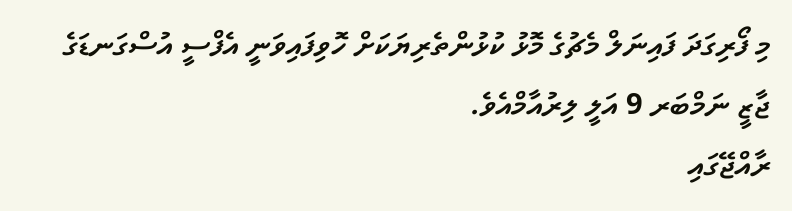މި ފޯރިގަދަ ފައިނަލް މެޗުގެ މޮޅު ކުޅުންތެރިޔަކަށް ހޮވިފައިވަނީ އެފްސީ އުސްގަނޑަގެ ޖާޒީ ނަމްބަރ 9 އަލީ ލިރުއާމްއެވެ.
ރާއްޖޭގައި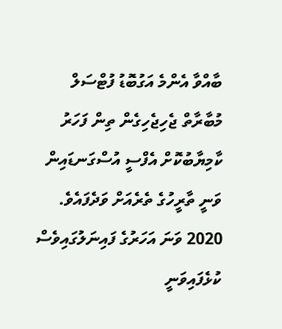ބާއްވާ އެންމެ އަގުބޮޑު ފުޓްސަލް މުބާރާތް ޖެހިޖެހިގެން ތިން ފަހަރު ކާމިޔާބުކޮށް އެފްސީ އުސްގަނޑައިން ވަނީ ތާރީހުގެ ތެރެއަށް ވަދެފައެވެ. 2020 ވަނަ އަހަރުގެ ފައިނަލުގައިވެސް ކުޅެފައިވަނީ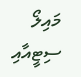މައިލޯ ސިޓީއާއި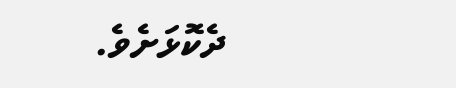ދެކޮޅަށެވެ.